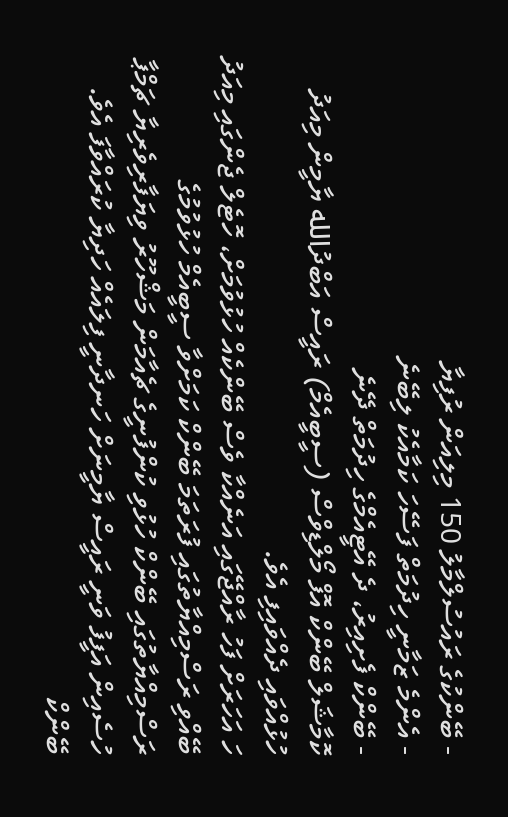- ބޭންކުގެ ރައުސުލްމާލު 150 މިލިއަން ރުފިޔާ
- އެންމެ ޒަމާނީ ހިދުމަތް ފަސޭހަ ކަމާއެކު ލިބޭނެ
- ބޭންކް ފެށިއިރު، ދެ އޭޓީއެމްގެ ހިދުމަތް ދޭނެ
ކޮމާޝަލް ބޭންކް އޮފް މޯލްޑިވްސް (ސީބީއެމް) ރައީސް އަބްދުالله ޔާމީން މިއަދު ހުޅުއްވައި ދެއްވައިފި އެވެ.
ހަ އަހަރަށް ފަހު ރާއްޖޭގައި އަނެއްކާ ވެސް ބޭންކެއް ހުޅުވުމަށް، ހޮޓެލް ޖެންގައި މިއަދު ބޭއްވި ރަސްމިއްޔާތުގައި ފުރަތަމަ ބޭންކް ކަމަށްވާ ސީބީއެމް ހުޅުވުމުގެ ރަސްމިއްޔާތުގައި ބޭންކް ހުޅުވި ކުންފުނީގެ ޗެއާމަން މަޝްހޫރު ވިޔަފާރިވެރިޔާ ޗަމްޕާ ހުސެއިން އަފީފު ވަނީ ރައީސް ޔާމީނަށް ހަނދާނީ ފިލައެއް ހަދިޔާ ކުރައްވާފަ އެވެ.
ބޭންކް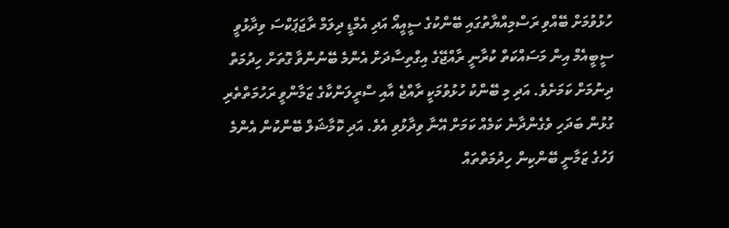ހުޅުވުމަށް ބޭއްވި ރަސްމިއްޔާތުގައި ބޭންކުގެ ސީއީއޯ އަދި އެމްޑީ ދިލަމް ރާޖަޕަކްސަ ވިދާޅުވީ ސީބީއެމް އިން މަސައްކަތް ކުރާނީ ރާއްޖޭގެ އިގްތިސާދަށް އެންމެ ބޭނުންވާ ގޮތަށް ހިދުމަތް ދިނުމަށް ކަމަށެވެ. އަދި މި ބޭންކު ހުޅުވުމަކީ ރާއްޖެ އާއި ސްރީލަންކާގެ ޒަމާންވީ ރަހުމަތްތެރި ގުޅުން ބަދަހި ވެގެންދާނެ ކަމެއް ކަމަށް އޭނާ ވިދާޅުވި އެވެ. އަދި ކޮމާޝަލް ބޭންކުން އެންމެ ފަހުގެ ޒަމާނީ ބޭންކިން ހިދުމަތްތައް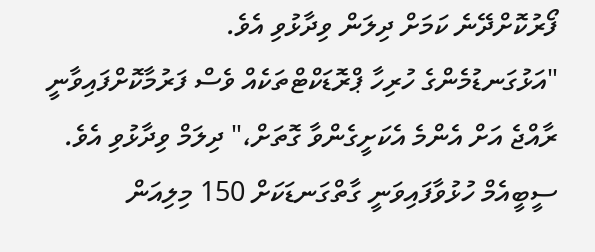ފޯރުކޮށްދޭނެ ކަމަށް ދިލަން ވިދާޅުވި އެވެ.
"އަޅުގަނޑުމެންގެ ހުރިހާ ޕްރޮޑަކްޓްތަކެއް ވެސް ފަރުމާކޮށްފައިވާނީ ރާއްޖެ އަށް އެންމެ އެކަށީގެންވާ ގޮތަށް،" ދިލަމް ވިދާޅުވި އެވެ.
ސީބީއެމް ހުޅުވާފައިވަނީ ގާތްގަނޑަކަށް 150 މިލިއަން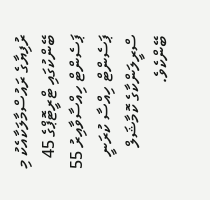ރުފިޔާގެ ރައުސްމާލަކާއެކު މި ބޭންކުގައި ޓްރީޓޮޕްގެ 45 ޕަސެންޓް ހިއްސާވާއިރު 55 ޕަސެންޓް ހިއްސާ ކުރަނީ ސްރީލަންކާގެ ކޮމާޝަލް ބޭންކެވެ.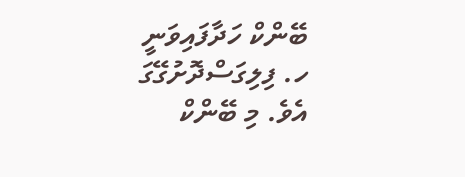ބޭންކް ހަދާފައިވަނީ ހ. ފިލިގަސްދޮށުގޭގަ އެވެ. މި ބޭންކް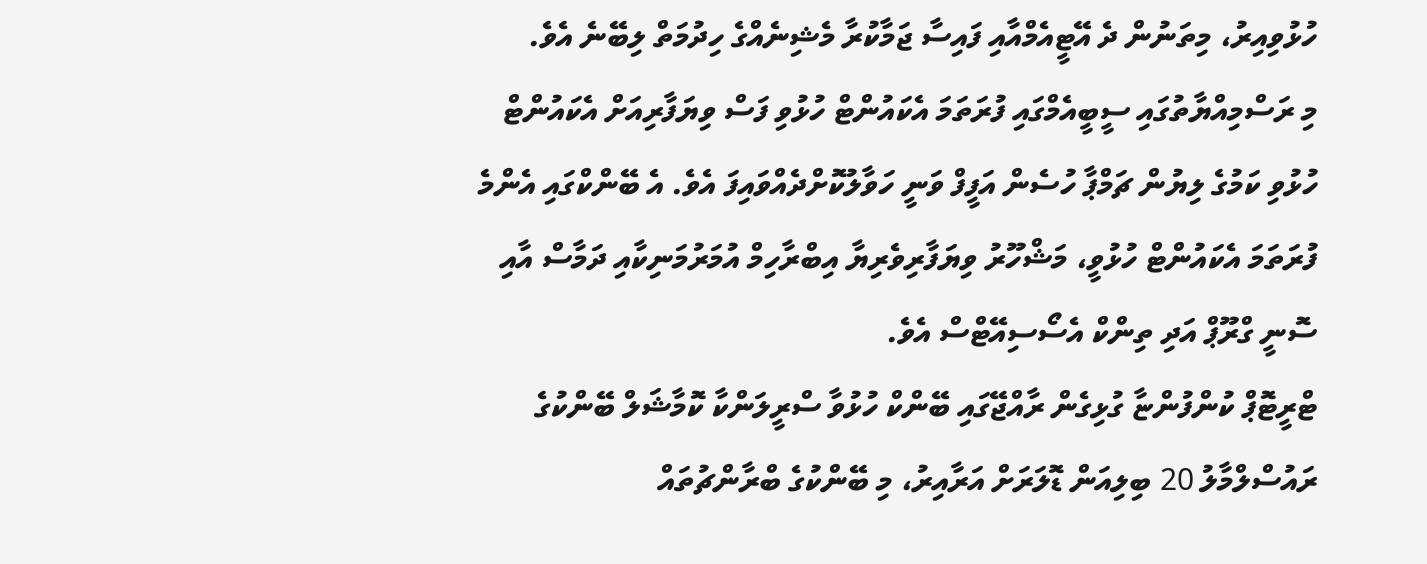ހުޅުވިއިރު، މިތަނުން ދެ އޭޓީއެމްއާއި ފައިސާ ޖަމާކުރާ މެޝިނެއްގެ ހިދުމަތް ލިބޭނެ އެވެ.
މި ރަސްމިއްޔާތުގައި ސީބީއެމްގައި ފުރަތަމަ އެކައުންޓް ހުޅުވި ފަސް ވިޔަފާރިއަށް އެކައުންޓް ހުޅުވި ކަމުގެ ލިޔުން ޗަމްޕާ ހުސެން އަފީފް ވަނީ ހަވާލުކޮށްދެއްވައިފަ އެވެ. އެ ބޭންކްގައި އެންމެ ފުރަތަމަ އެކައުންޓް ހުޅުވީ، މަޝްހޫރު ވިޔަފާރިވެރިޔާ އިބްރާހިމް އުމަރުމަނިކާއި ދަމާސް އާއި ސޮނީ ގްރޫޕް އަދި ތިންކް އެސޯސިއޭޓްސް އެވެ.
ޓްރީޓޮޕް ކުންފުންޏާ ގުޅިގެން ރާއްޖޭގައި ބޭންކް ހުޅުވާ ސްރީލަންކާ ކޮމާޝަލް ބޭންކުގެ ރައުސްލްމާލު 20 ބިލިއަން ޑޮލަރަށް އަރާއިރު، މި ބޭންކުގެ ބްރާންޗުތައް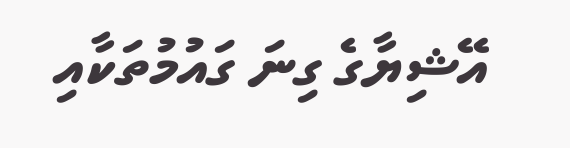އޭޝިޔާގެ ގިނަ ގައުމުތަކާއި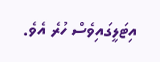އިޓަލީގައިވެސް ހުރެ އެވެ.